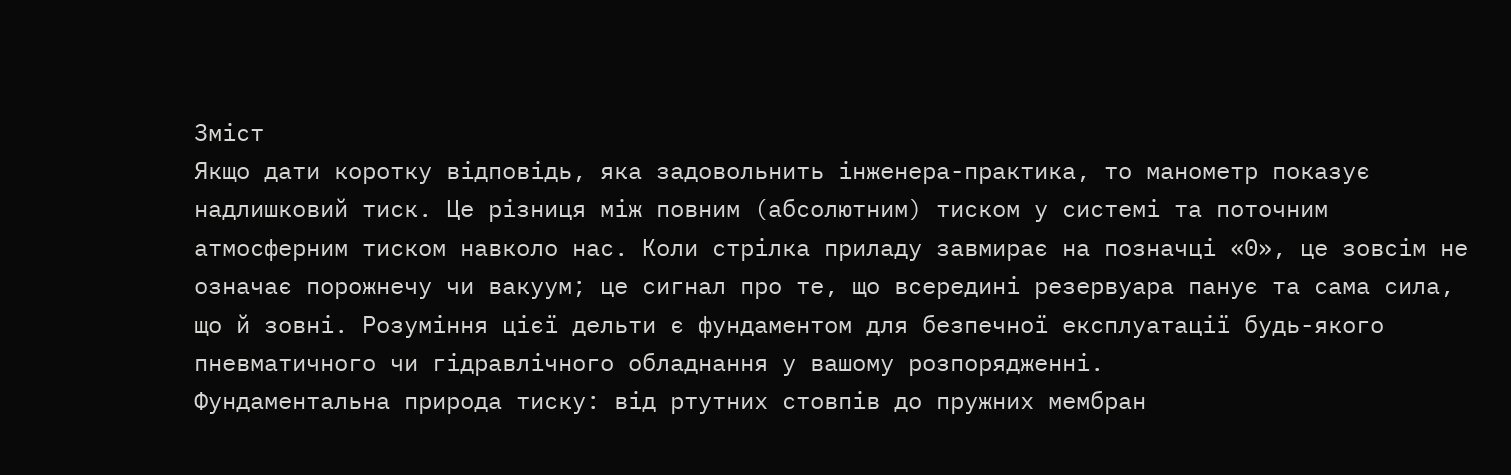Зміст
Якщо дати коротку відповідь, яка задовольнить інженера-практика, то манометр показує надлишковий тиск. Це різниця між повним (абсолютним) тиском у системі та поточним атмосферним тиском навколо нас. Коли стрілка приладу завмирає на позначці «0», це зовсім не означає порожнечу чи вакуум; це сигнал про те, що всередині резервуара панує та сама сила, що й зовні. Розуміння цієї дельти є фундаментом для безпечної експлуатації будь-якого пневматичного чи гідравлічного обладнання у вашому розпорядженні.
Фундаментальна природа тиску: від ртутних стовпів до пружних мембран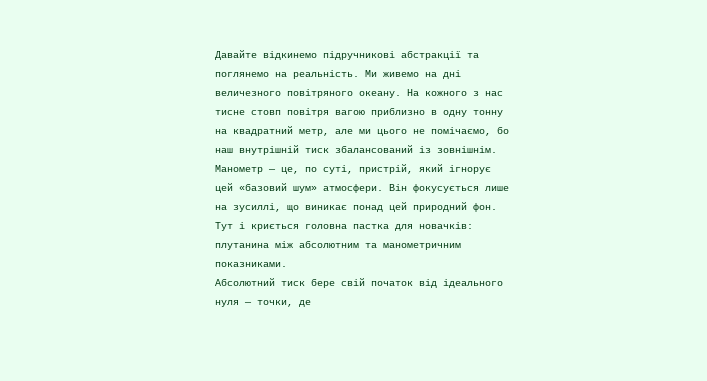Давайте відкинемо підручникові абстракції та поглянемо на реальність. Ми живемо на дні величезного повітряного океану. На кожного з нас тисне стовп повітря вагою приблизно в одну тонну на квадратний метр, але ми цього не помічаємо, бо наш внутрішній тиск збалансований із зовнішнім. Манометр — це, по суті, пристрій, який ігнорує цей «базовий шум» атмосфери. Він фокусується лише на зусиллі, що виникає понад цей природний фон. Тут і криється головна пастка для новачків: плутанина між абсолютним та манометричним показниками.
Абсолютний тиск бере свій початок від ідеального нуля — точки, де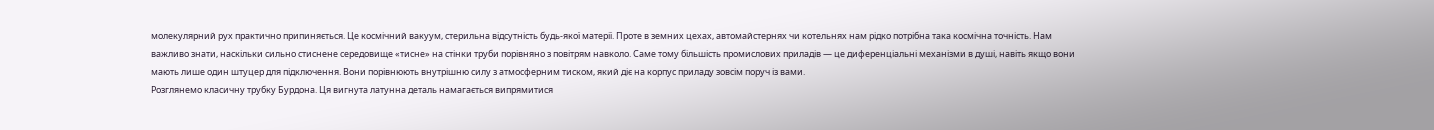молекулярний рух практично припиняється. Це космічний вакуум, стерильна відсутність будь-якої матерії. Проте в земних цехах, автомайстернях чи котельнях нам рідко потрібна така космічна точність. Нам важливо знати, наскільки сильно стиснене середовище «тисне» на стінки труби порівняно з повітрям навколо. Саме тому більшість промислових приладів — це диференціальні механізми в душі, навіть якщо вони мають лише один штуцер для підключення. Вони порівнюють внутрішню силу з атмосферним тиском, який діє на корпус приладу зовсім поруч із вами.
Розглянемо класичну трубку Бурдона. Ця вигнута латунна деталь намагається випрямитися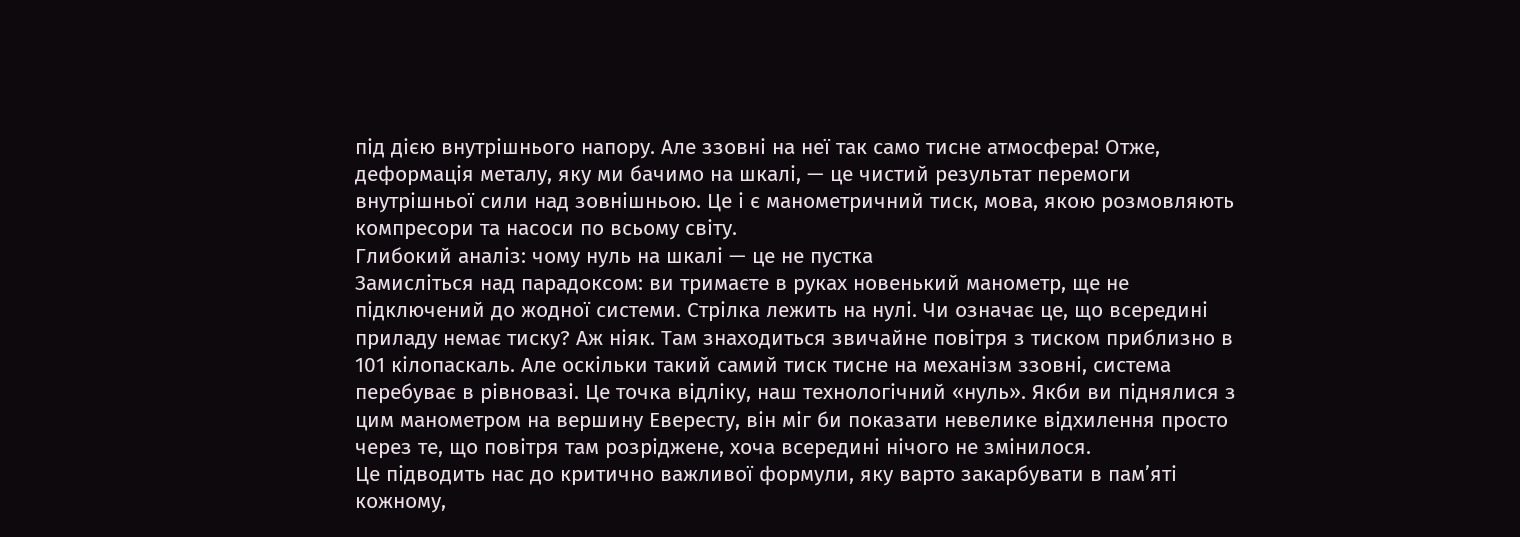під дією внутрішнього напору. Але ззовні на неї так само тисне атмосфера! Отже, деформація металу, яку ми бачимо на шкалі, — це чистий результат перемоги внутрішньої сили над зовнішньою. Це і є манометричний тиск, мова, якою розмовляють компресори та насоси по всьому світу.
Глибокий аналіз: чому нуль на шкалі — це не пустка
Замисліться над парадоксом: ви тримаєте в руках новенький манометр, ще не підключений до жодної системи. Стрілка лежить на нулі. Чи означає це, що всередині приладу немає тиску? Аж ніяк. Там знаходиться звичайне повітря з тиском приблизно в 101 кілопаскаль. Але оскільки такий самий тиск тисне на механізм ззовні, система перебуває в рівновазі. Це точка відліку, наш технологічний «нуль». Якби ви піднялися з цим манометром на вершину Евересту, він міг би показати невелике відхилення просто через те, що повітря там розріджене, хоча всередині нічого не змінилося.
Це підводить нас до критично важливої формули, яку варто закарбувати в пам’яті кожному,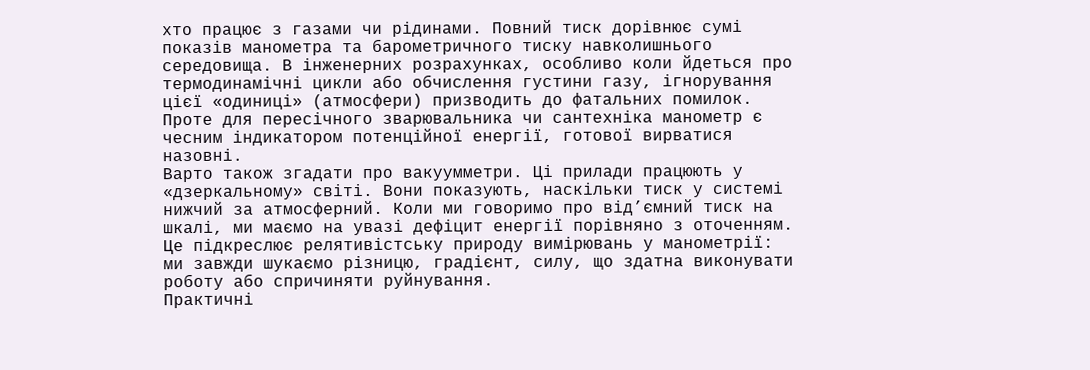хто працює з газами чи рідинами. Повний тиск дорівнює сумі показів манометра та барометричного тиску навколишнього середовища. В інженерних розрахунках, особливо коли йдеться про термодинамічні цикли або обчислення густини газу, ігнорування цієї «одиниці» (атмосфери) призводить до фатальних помилок. Проте для пересічного зварювальника чи сантехніка манометр є чесним індикатором потенційної енергії, готової вирватися назовні.
Варто також згадати про вакуумметри. Ці прилади працюють у «дзеркальному» світі. Вони показують, наскільки тиск у системі нижчий за атмосферний. Коли ми говоримо про від’ємний тиск на шкалі, ми маємо на увазі дефіцит енергії порівняно з оточенням. Це підкреслює релятивістську природу вимірювань у манометрії: ми завжди шукаємо різницю, градієнт, силу, що здатна виконувати роботу або спричиняти руйнування.
Практичні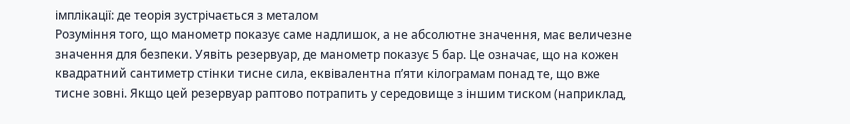імплікації: де теорія зустрічається з металом
Розуміння того, що манометр показує саме надлишок, а не абсолютне значення, має величезне значення для безпеки. Уявіть резервуар, де манометр показує 5 бар. Це означає, що на кожен квадратний сантиметр стінки тисне сила, еквівалентна п’яти кілограмам понад те, що вже тисне зовні. Якщо цей резервуар раптово потрапить у середовище з іншим тиском (наприклад,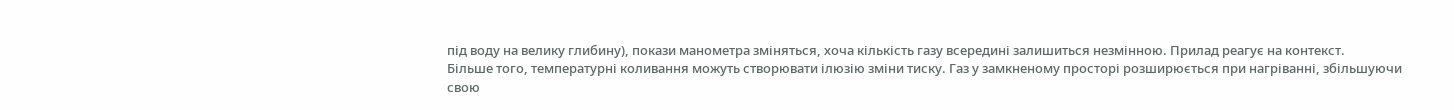під воду на велику глибину), покази манометра зміняться, хоча кількість газу всередині залишиться незмінною. Прилад реагує на контекст.
Більше того, температурні коливання можуть створювати ілюзію зміни тиску. Газ у замкненому просторі розширюється при нагріванні, збільшуючи свою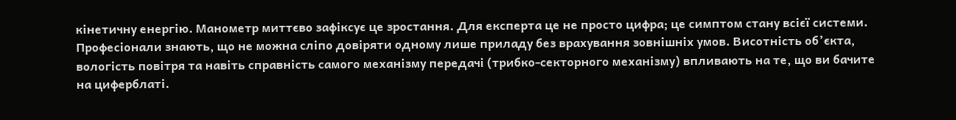кінетичну енергію. Манометр миттєво зафіксує це зростання. Для експерта це не просто цифра; це симптом стану всієї системи. Професіонали знають, що не можна сліпо довіряти одному лише приладу без врахування зовнішніх умов. Висотність об’єкта, вологість повітря та навіть справність самого механізму передачі (трибко-секторного механізму) впливають на те, що ви бачите на циферблаті.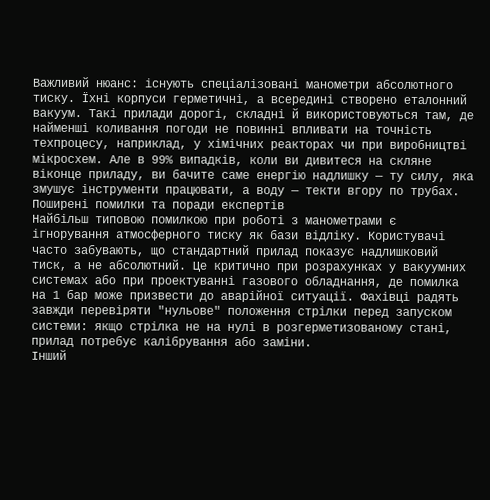Важливий нюанс: існують спеціалізовані манометри абсолютного тиску. Їхні корпуси герметичні, а всередині створено еталонний вакуум. Такі прилади дорогі, складні й використовуються там, де найменші коливання погоди не повинні впливати на точність техпроцесу, наприклад, у хімічних реакторах чи при виробництві мікросхем. Але в 99% випадків, коли ви дивитеся на скляне віконце приладу, ви бачите саме енергію надлишку — ту силу, яка змушує інструменти працювати, а воду — текти вгору по трубах.
Поширені помилки та поради експертів
Найбільш типовою помилкою при роботі з манометрами є ігнорування атмосферного тиску як бази відліку. Користувачі часто забувають, що стандартний прилад показує надлишковий тиск, а не абсолютний. Це критично при розрахунках у вакуумних системах або при проектуванні газового обладнання, де помилка на 1 бар може призвести до аварійної ситуації. Фахівці радять завжди перевіряти "нульове" положення стрілки перед запуском системи: якщо стрілка не на нулі в розгерметизованому стані, прилад потребує калібрування або заміни.
Інший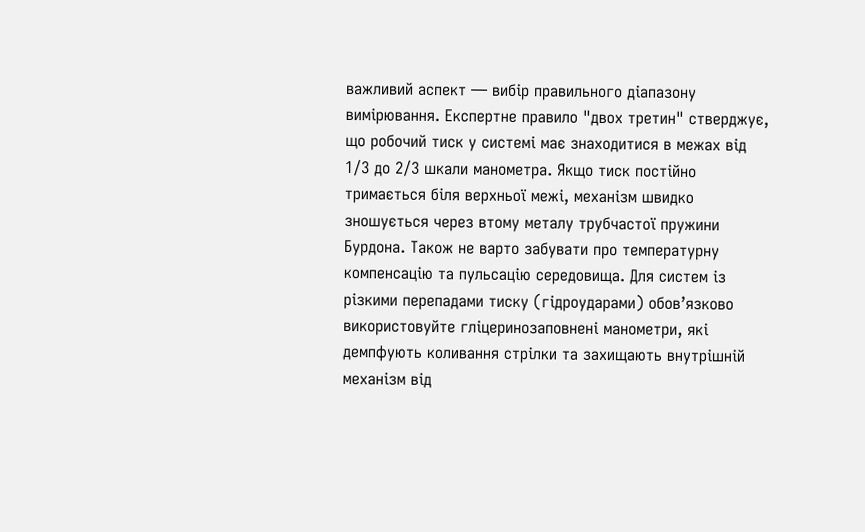важливий аспект — вибір правильного діапазону вимірювання. Експертне правило "двох третин" стверджує, що робочий тиск у системі має знаходитися в межах від 1/3 до 2/3 шкали манометра. Якщо тиск постійно тримається біля верхньої межі, механізм швидко зношується через втому металу трубчастої пружини Бурдона. Також не варто забувати про температурну компенсацію та пульсацію середовища. Для систем із різкими перепадами тиску (гідроударами) обов’язково використовуйте гліцеринозаповнені манометри, які демпфують коливання стрілки та захищають внутрішній механізм від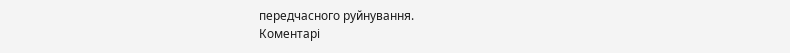передчасного руйнування.
Коментарі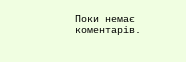Поки немає коментарів.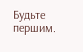Будьте першим.